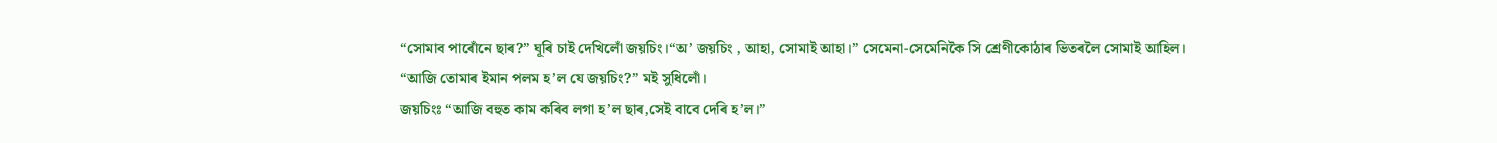“সোমাব পাৰোঁনে ছাৰ?” ঘূৰি চাই দেখিলোঁ জয়চিং।“অ’ জয়চিং , আহা, সোমাই আহা।” সেমেনা-সেমেনিকৈ সি শ্ৰেণীকোঠাৰ ভিতৰলৈ সোমাই আহিল।
“আজি তোমাৰ ইমান পলম হ’ল যে জয়চিং?” মই সুধিলোঁ।
জয়চিংঃ “আজি বহুত কাম কৰিব লগা হ’ল ছাৰ,সেই বাবে দেৰি হ’ল।”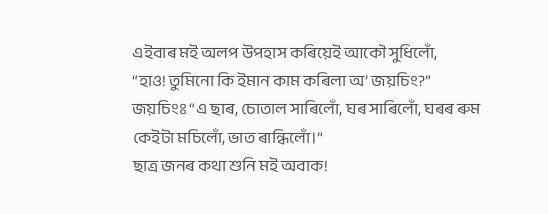এইবাৰ মই অলপ উপহাস কৰিয়েই আকৌ সুধিলোঁ,
“হাও! তুমিনো কি ইমান কাম কৰিলা অ’ জয়চিং?”
জয়চিংঃ “এ ছাৰ, চোতাল সাৰিলোঁ, ঘৰ সাৰিলোঁ, ঘৰৰ ৰুম কেইটা মচিলোঁ, ভাত ৰান্ধিলোঁ।”
ছাত্ৰ জনৰ কথা শুনি মই অবাক!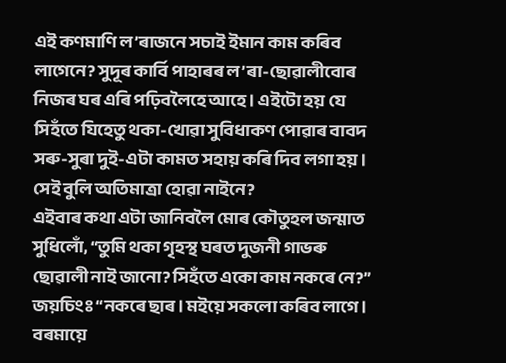এই কণমাণি ল’ৰাজনে সচাই ইমান কাম কৰিব লাগেনে? সুদূৰ কাৰ্বি পাহাৰৰ ল’ৰা-ছোৱালীবোৰ নিজৰ ঘৰ এৰি পঢ়িবলৈহে আহে। এইটো হয় যে সিহঁতে যিহেতু থকা-খোৱা সুবিধাকণ পোৱাৰ বাবদ সৰু-সুৰা দুই-এটা কামত সহায় কৰি দিব লগা হয়। সেই বুলি অতিমাত্ৰা হোৱা নাইনে?
এইবাৰ কথা এটা জানিবলৈ মোৰ কৌতুহল জন্মাত সুধিলোঁ, “তুমি থকা গৃহস্থ ঘৰত দুজনী গাভৰু ছোৱালী নাই জানো? সিহঁতে একো কাম নকৰে নে?”
জয়চিংঃ “নকৰে ছাৰ। মইয়ে সকলো কৰিব লাগে। বৰমায়ে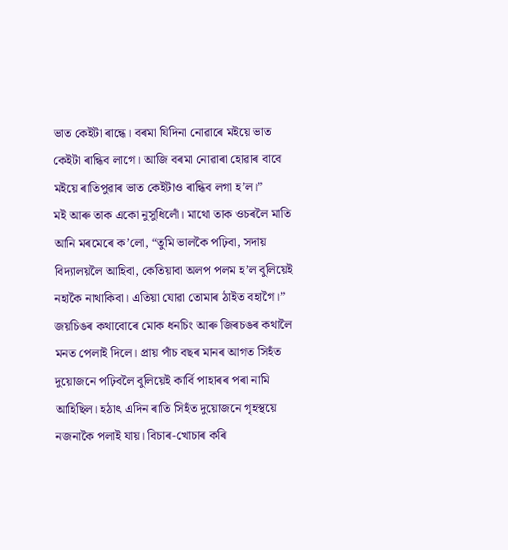ভাত কেইটা ৰান্ধে। বৰমা যিদিনা নোৱাৰে মইয়ে ভাত কেইটা ৰান্ধিব লাগে। আজি বৰমা নোৱাৰা হোৱাৰ বাবে মইয়ে ৰাতিপুৱাৰ ভাত কেইটাও ৰান্ধিব লগা হ’ল।”
মই আৰু তাক একো নুসুধিলোঁ। মাথো তাক ওচৰলৈ মাতি আনি মৰমেৰে ক’লো, “তুমি ভালকৈ পঢ়িবা, সদায় বিদ্যালয়লৈ আহিবা, কেতিয়াবা অলপ পলম হ’ল বুলিয়েই নহাকৈ নাথাকিবা। এতিয়া যোৱা তোমাৰ ঠাইত বহাগৈ।”
জয়চিঙৰ কথাবোৰে মোক ধনচিং আৰু জিৰচঙৰ কথালৈ মনত পেলাই দিলে। প্ৰায় পাঁচ বছৰ মানৰ আগত সিহঁত দুয়োজনে পঢ়িবলৈ বুলিয়েই কাৰ্বি পাহাৰৰ পৰা নামি আহিছিল। হঠাৎ এদিন ৰাতি সিহঁত দুয়োজনে গৃহস্থয়ে নজনাকৈ পলাই যায়। বিচাৰ-খোচাৰ কৰি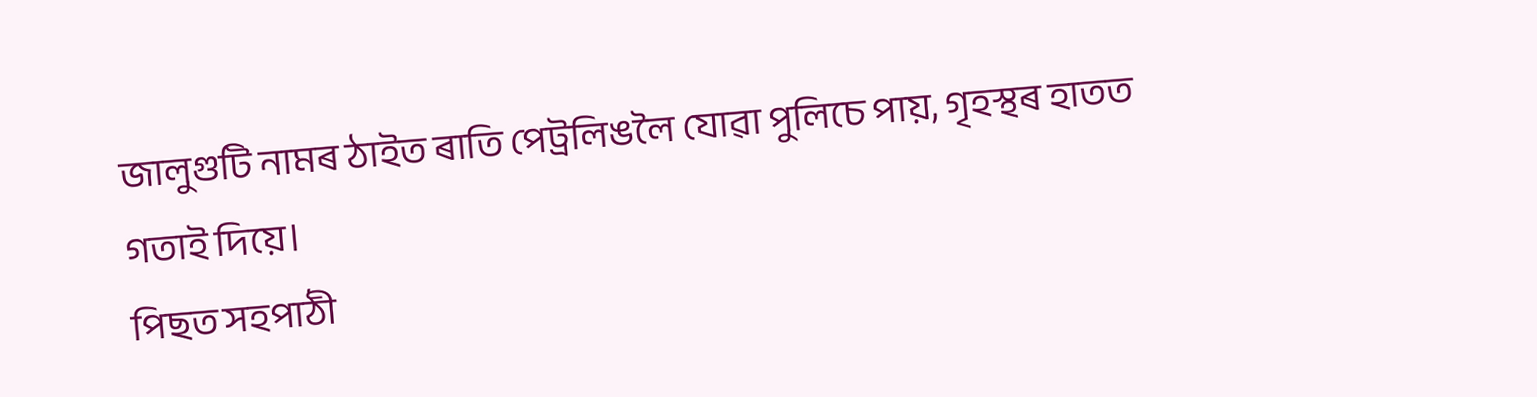জালুগুটি নামৰ ঠাইত ৰাতি পেট্ৰলিঙলৈ যোৱা পুলিচে পায়, গৃহস্থৰ হাতত গতাই দিয়ে।
পিছত সহপাঠী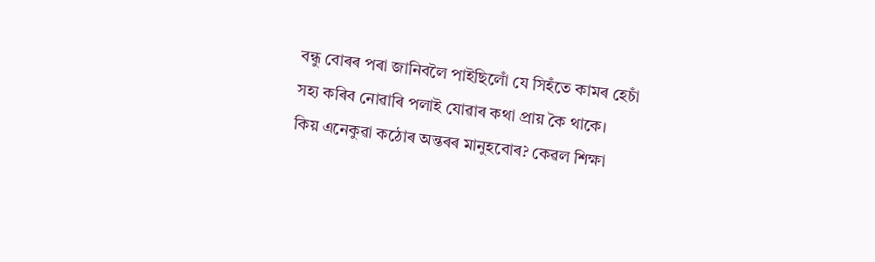বন্ধু বোৰৰ পৰা জানিবলৈ পাইছিলোঁ যে সিহঁতে কামৰ হেচাঁ সহ্য কৰিব নোৱাৰি পলাই যোৱাৰ কথা প্ৰায় কৈ থাকে।
কিয় এনেকুৱা কঠোৰ অন্তৰৰ মানুহবোৰ? কেৱল শিক্ষা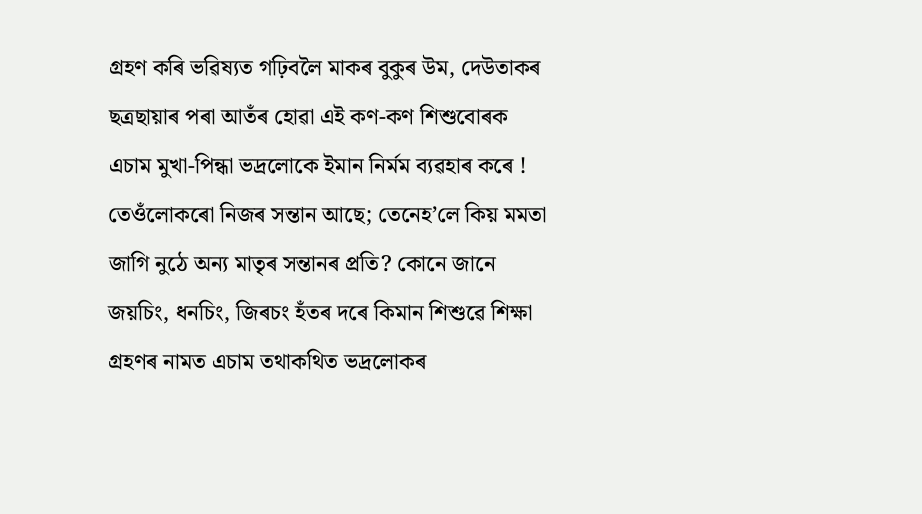গ্ৰহণ কৰি ভৱিষ্যত গঢ়িবলৈ মাকৰ বুকুৰ উম, দেউতাকৰ ছত্ৰছায়াৰ পৰা আতঁৰ হোৱা এই কণ-কণ শিশুবোৰক এচাম মুখা-পিন্ধা ভদ্ৰলোকে ইমান নিৰ্মম ব্যৱহাৰ কৰে ! তেওঁলোকৰো নিজৰ সন্তান আছে; তেনেহ’লে কিয় মমতা জাগি নুঠে অন্য মাতৃৰ সন্তানৰ প্ৰতি? কোনে জানে জয়চিং, ধনচিং, জিৰচং হঁতৰ দৰে কিমান শিশুৱে শিক্ষা গ্ৰহণৰ নামত এচাম তথাকথিত ভদ্ৰলোকৰ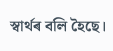স্বাৰ্থৰ বলি হৈছে।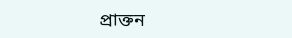প্ৰাক্তন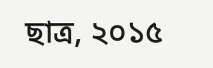ছাত্ৰ, ২০১৫